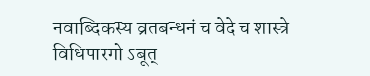नवाब्दिकस्य व्रतबन्धनं च वेदे च शास्त्रे विधिपारगो ऽबूत्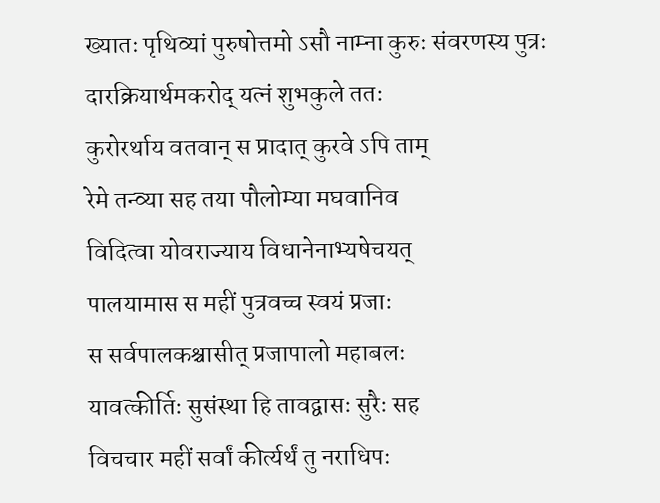ख्यातः पृथिव्यां पुरुषोत्तमो ऽसौ नाम्ना कुरुः संवरणस्य पुत्रः
दारक्रियार्थमकरोद् यत्नं शुभकुले ततः
कुरोरर्थाय वतवान् स प्रादात् कुरवे ऽपि ताम्
रेमे तन्व्या सह तया पौलोम्या मघवानिव
विदित्वा योवराज्याय विधानेनाभ्यषेचयत्
पालयामास स महीं पुत्रवच्च स्वयं प्रजाः
स सर्वपालकश्चासीत् प्रजापालो महाबलः
यावत्कीर्तिः सुसंस्था हि तावद्वासः सुरैः सह
विचचार महीं सर्वां कीर्त्यर्थं तु नराधिपः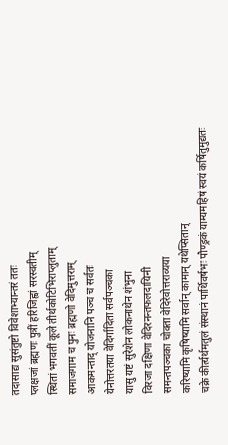तदासाद्य सुसंतुष्टो विवेशाभ्यान्तरं ततः
प्लक्षजां ब्रह्मणः पुत्रीं हरिजिह्वां सरस्वतीम्
स्थितां भगवतीं कूले तीर्थकोटिभिराप्लुताम्
समाजगाम च पुनः ब्रह्मणो वेदिमुत्तराम्
आकमन्ताद् योजनानि पञ्च च सर्वतः
येनोत्तरतया वेदिर्गादिता सर्वपञ्चका
यासु यष्टं सुरेशेन लोकनाथेन शंभुना
विरजा दक्षिणा वेदिरनन्तफलदायिनी
समन्तपञ्चका चोक्ता वेदिरेवोत्तराव्यया
करिष्यामि कृषिष्यामि सर्वान् कामान् यथेप्सितान्
चक्रे कीर्त्यर्थमतुलं संस्थानं पार्थिवर्षभः पौण्ड्रकं याम्यमहिषं स्वयं कर्षितुमुद्यतः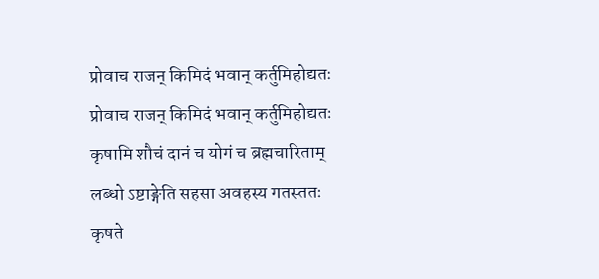प्रोवाच राजन् किमिदं भवान् कर्तुमिहोद्यतः
प्रोवाच राजन् किमिदं भवान् कर्तुमिहोद्यतः
कृषामि शौचं दानं च योगं च ब्रह्मचारिताम्
लब्धो ऽष्टाङ्गेति सहसा अवहस्य गतस्ततः
कृषते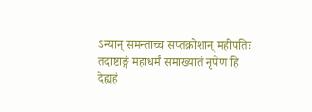ऽन्यान् समन्ताच्च सप्तक्रोशान् महीपतिः
तदाष्टाङ्गं महाधर्मं समाख्यातं नृपेण हि
देह्यहं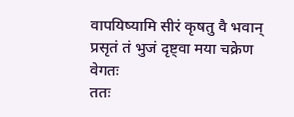वापयिष्यामि सीरं कृषतु वै भवान्
प्रसृतं तं भुजं दृष्ट्वा मया चक्रेण वेगतः
ततः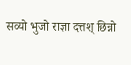सव्यो भुजो राज्ञा दत्तश् छिन्नो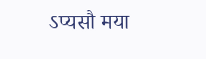ऽप्यसौ मया